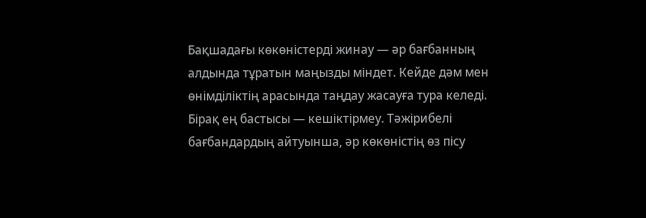Бақшадағы көкөністерді жинау — әр бағбанның алдында тұратын маңызды міндет. Кейде дәм мен өнімділіктің арасында таңдау жасауға тура келеді. Бірақ ең бастысы — кешіктірмеу. Тәжірибелі бағбандардың айтуынша, әр көкөністің өз пісу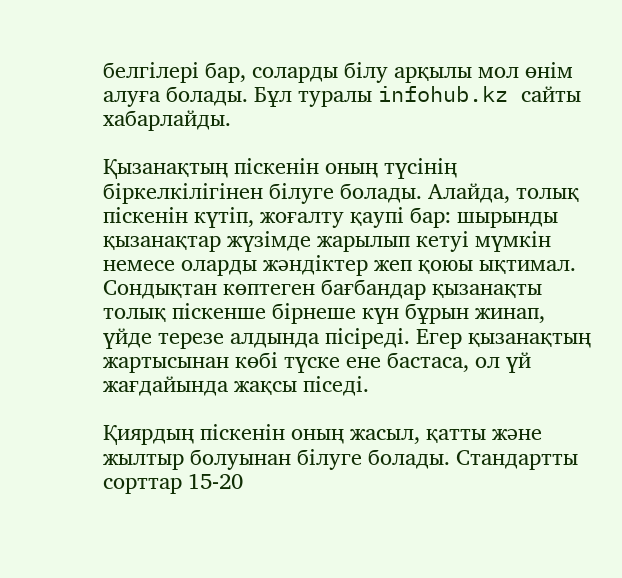белгілері бар, соларды білу арқылы мол өнім алуға болады. Бұл туралы infohub.kz сайты хабарлайды.

Қызанақтың піскенін оның түсінің біркелкілігінен білуге болады. Алайда, толық піскенін күтіп, жоғалту қаупі бар: шырынды қызанақтар жүзімде жарылып кетуі мүмкін немесе оларды жәндіктер жеп қоюы ықтимал. Сондықтан көптеген бағбандар қызанақты толық піскенше бірнеше күн бұрын жинап, үйде терезе алдында пісіреді. Егер қызанақтың жартысынан көбі түске ене бастаса, ол үй жағдайында жақсы піседі.

Қиярдың піскенін оның жасыл, қатты және жылтыр болуынан білуге болады. Стандартты сорттар 15-20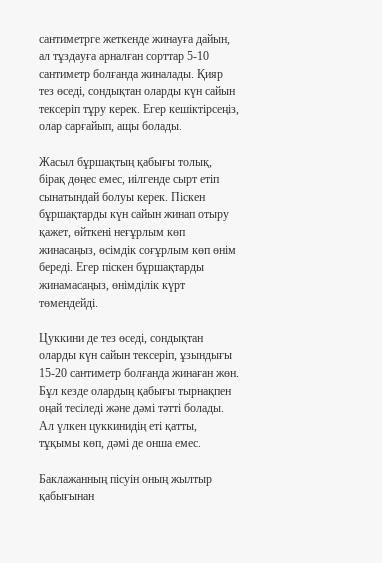сантиметрге жеткенде жинауға дайын, ал тұздауға арналған сорттар 5-10 сантиметр болғанда жиналады. Қияр тез өседі, сондықтан оларды күн сайын тексеріп тұру керек. Егер кешіктірсеңіз, олар сарғайып, ащы болады.

Жасыл бұршақтың қабығы толық, бірақ дөңес емес, иілгенде сырт етіп сынатындай болуы керек. Піскен бұршақтарды күн сайын жинап отыру қажет, өйткені неғұрлым көп жинасаңыз, өсімдік соғұрлым көп өнім береді. Егер піскен бұршақтарды жинамасаңыз, өнімділік күрт төмендейді.

Цуккини де тез өседі, сондықтан оларды күн сайын тексеріп, ұзындығы 15-20 сантиметр болғанда жинаған жөн. Бұл кезде олардың қабығы тырнақпен оңай тесіледі және дәмі тәтті болады. Ал үлкен цуккинидің еті қатты, тұқымы көп, дәмі де онша емес.

Баклажанның пісуін оның жылтыр қабығынан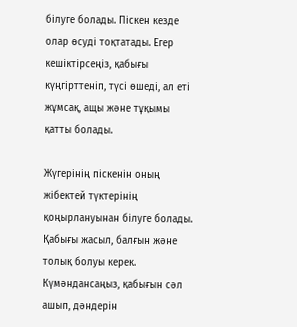білуге болады. Піскен кезде олар өсуді тоқтатады. Егер кешіктірсеңіз, қабығы күңгірттеніп, түсі өшеді, ал еті жұмсақ, ащы және тұқымы қатты болады.

Жүгерінің піскенін оның жібектей түктерінің қоңырлануынан білуге болады. Қабығы жасыл, балғын және толық болуы керек. Күмәндансаңыз, қабығын сәл ашып, дәндерін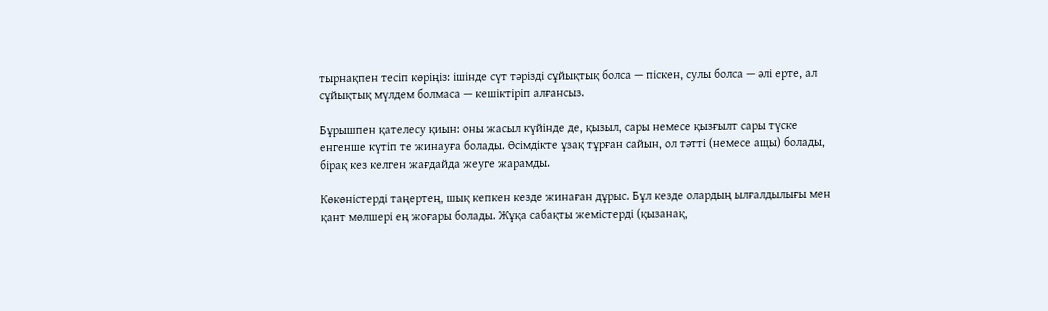тырнақпен тесіп көріңіз: ішінде сүт тәрізді сұйықтық болса — піскен, сулы болса — әлі ерте, ал сұйықтық мүлдем болмаса — кешіктіріп алғансыз.

Бұрышпен қателесу қиын: оны жасыл күйінде де, қызыл, сары немесе қызғылт сары түске енгенше күтіп те жинауға болады. Өсімдікте ұзақ тұрған сайын, ол тәтті (немесе ащы) болады, бірақ кез келген жағдайда жеуге жарамды.

Көкөністерді таңертең, шық кепкен кезде жинаған дұрыс. Бұл кезде олардың ылғалдылығы мен қант мөлшері ең жоғары болады. Жұқа сабақты жемістерді (қызанақ,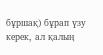бұршақ) бұрап үзу керек, ал қалың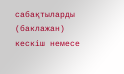сабақтыларды (баклажан) кескіш немесе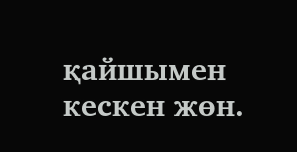қайшымен кескен жөн.